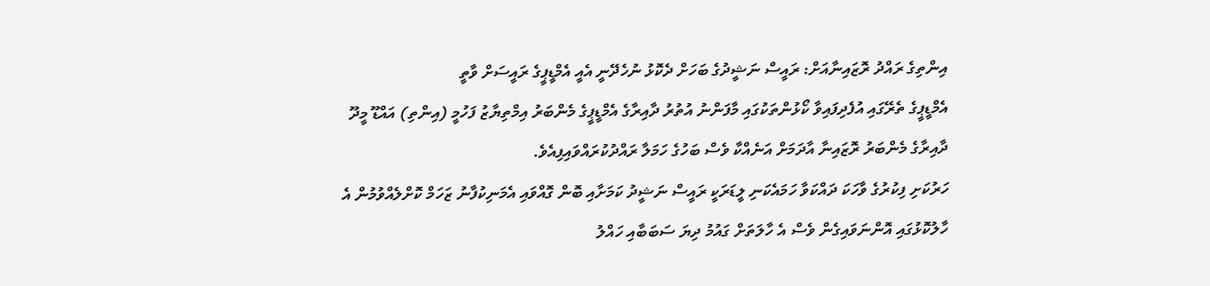އިންތިގެ ރައްދު ރޮޒައިނާއަށް: ރައީސް ނަޝީދުގެ ބަހަށް ދެކޮޅު ނުހެދޭނީ އެއީ އެމްޑީޕީގެ ރައީސަށް ވާތީ
އެމްޑީޕީގެ ތެރޭގައި އުފެދިފައިވާ ކޯޅުންތަކުގައި މާފަންނު އުތުރު ދާއިރާގެ އެމްޑީޕީގެ މެންބަރު އިމްތިޔާޒު ފަހުމީ (އިންތި) އައްޑޫ މީދޫ ދާއިރާގެ މެންބަރު ރޮޒައިނާ އާދަމަށް އަނެއްކާ ވެސް ބަހުގެ ހަމަލާ ރައްދުކުރައްވައިފިއެވެ.
ހަރުކަށި ފިކުރުގެ ވާހަކަ ދައްކަވާ ހަމައެކަނި ލީޑަރަކީ ރައީސް ނަޝީދު ކަމަށާއި ބޮން ގޮއްވައި އެމަނިކުފާނު ޒަހަމް ކޮށްލެއްވުމުން އެ ހާލުކޮޅުގައި އޮންނަވައިގެން ވެސް އެ ހާލަތަށް ގައުމު ދިޔަ ސަބަބާއި ހައްލު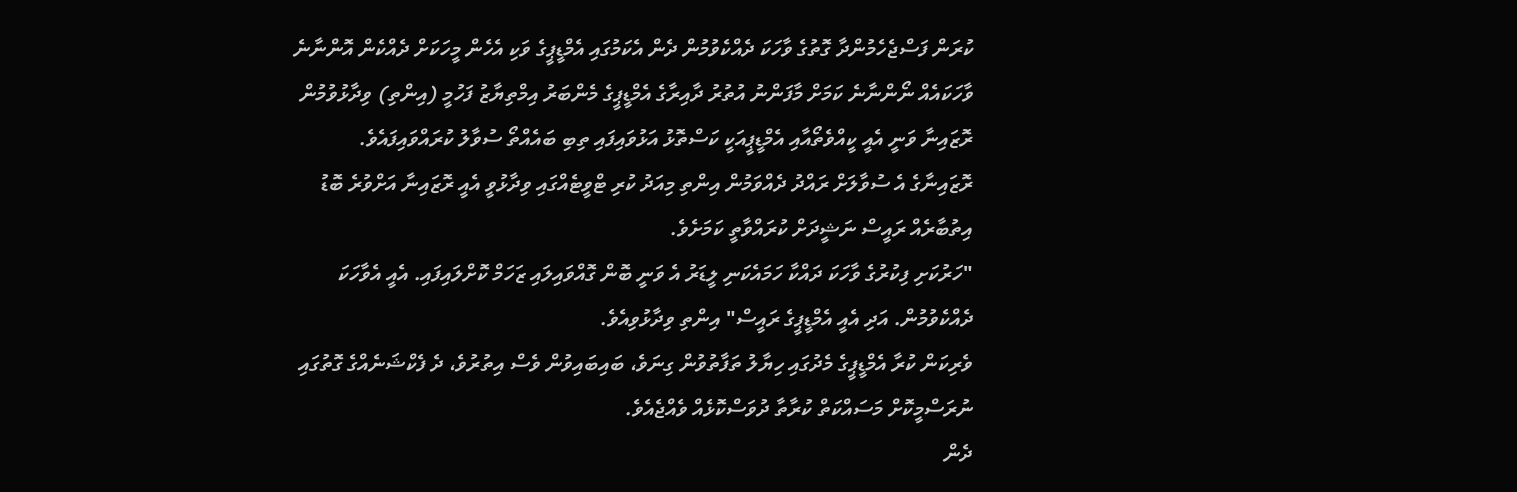ކުރަން ފަސްޖެހެމުންދާ ގޮތުގެ ވާހަކަ ދެއްކެވުމުން ދެން އެކަމުގައި އެމްޑީޕީގެ ވަކި އެހެން މީހަކަށް ދެއްކެން އޮންނާނެ ވާހަކައެއް ނޯންނާނެ ކަމަށް މާފަންނު އުތުރު ދާއިރާގެ އެމްޑީޕީގެ މެންބަރު އިމްތިޔާޒު ފަހުމީ (އިންތި) ވިދާޅުވުމުން ރޮޒައިނާ ވަނީ އެއީ ކީއްވެތޯއާއި އެމްޑީޕީއަކީ ކަސްތޮޅު އަޅުވައިފައި ތިބި ބައެއްތޯ ސުވާލު ކުރައްވައިފައެވެ.
ރޮޒައިނާގެ އެ ސުވާލަށް ރައްދު ދެއްވަމުން އިންތި މިއަދު ކުރި ޓްވީޓެއްގައި ވިދާޅުވީ އެއީ ރޮޒައިނާ އަށްވުރެ ބޮޑު އިތުބާރެއް ރައީސް ނަޝީދަށް ކުރައްވާތީ ކަމަށެވެ.
"ހަރުކަށި ފިކުރުގެ ވާހަކަ ދައްކާ ހަމައެކަނި ލީޑަރު އެ ވަނީ ބޮން ގޮއްވައިލައި ޒަހަމް ކޮށްލައިފައި. އެއީ އެވާހަކަ ދެއްކެވުމުން. އަދި އެއީ އެމްޑީޕީގެ ރައީސް" އިންތި ވިދާޅުވިއެވެ.
ވެރިކަން ކުރާ އެމްޑީޕީގެ މެދުގައި ހިޔާލު ތަފާތުވުން ގިނަވެ، ބައިބައިވުން ވެސް އިތުރުވެ، ދެ ފެކްޝަނެއްގެ ގޮތުގައި ނުރަސްމީކޮށް މަސައްކަތް ކުރާތާ ދުވަސްކޮޅެއް ވެއްޖެއެވެ.
ދެން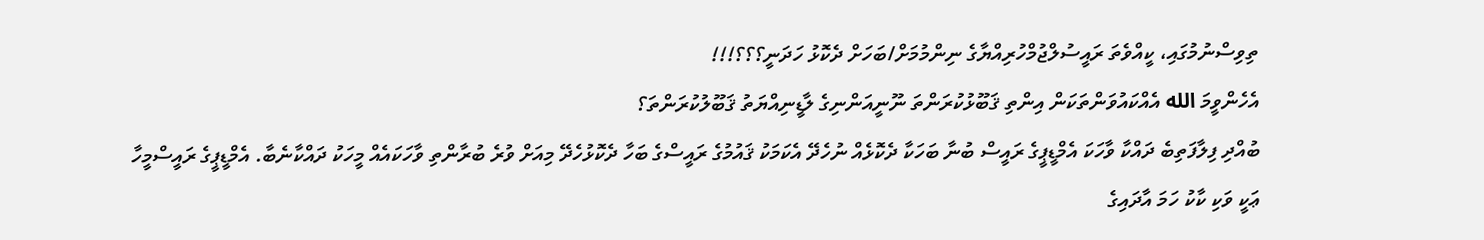ތިވިސްނުމުގައި، ކީއްވެތަ ރައީސުލްޖުމްހުރިއްޔާގެ ނިންމުމަށް/ބަހަށް ދެކޮޅު ހަދަނީ؟؟؟!!!
އެހެންވީމަ الله އެއްކައުވަންތަކަން އިންތި ޤަބޫޅުކުރަންތަ ނޫނީއަންނިގެ ލާޑީނިއްޔަތު ޤަބޫލުކުރަންތަ؟
ބުއްދި ފިލާފަތިބެ ދައްކާ ވާހަކަ އެމްޑީޕީގެ ރައީސް ބުނާ ބަހަކާ ދެކޮޅެއް ނުހެދޭ އެކަމަކު ޤައުމުގެ ރައީސްގެ ބަހާ ދެކޮޅުހެދޭ މިއަށް ވުރެ ބުރާންތި ވާހަކައެއް މީހަކު ދައްކާނެބާ. އެމްޑީޕީގެ ރައީސްމީހާ
ޢަކީ ވަކި ކާކު ހަމަ އާދައިގެ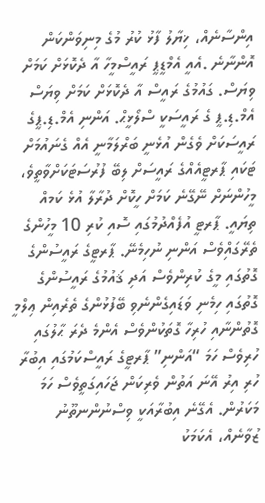އިންސާނެއް، ޚިޔާލު ފާޅު ކުރު މުގެ މިނިވަންކަން އޮންނާނެ .އެއީ އެމްޑީޕީ ރައީސްމީހާ އާ ދެކޮޅަށް ކަމަށް ވިޔަސް. ގައުމުގެ ރައީސް އާ ދެކޮޅަށް ކަމަށް ވިޔަސް
އެމް.ޑި.ޕީ ގެ ރައީސަކީ ސްލޯޅީޙް. އަންނި އެމް.ޑި.ޕީގެ ރައީސަކަށް ވެގެން އުޅެނީ ބަރްލަމާނީ އެއް ގެނައުމަށް ޓަކައި ޕާރޓީއެއްގެ ރައީސަށް ލިބޭ ފުރުސަޓަކަށްވާތީވެ، މީހުންނަށް ނޭގޭނެ ކަމަށް ހީކޮށް ދުރާލާ އުޅެ ކަމއް ތިޔައީ. ޕާރޓީ އުފެއްދުމުގައި ސޮއި ކުރި 10 މީހުންގެ ތެރޭގައްިވެސް އަންނި ނުހިމެނޭ. ޕާރޓީގެ ރައީސުންގެ ގޮތުގައި މީގެ ކުރިންވެސް އަދި ޤައުމުގެ ރައީސުންގެ ގޮތުގައި ހިމެނި ވަޑައިގެންނެވި ބޭފުޅުންގެ ތެރެއިން ޢިލްމީ ގޮތުންނާއި ހުރިހާ ގޮތަކުންވެސް އެންމެ ދެރަ ޙާލުގައި ހުރިވެސް ހަމަ “އަންނި” ޕާރޓީގެ ރައީސްކަމުގައި އިބުރާ ހުރި އިރު އޭނަ އަތުން ވެރިކަން ޖަހައިގަތީވެސް ހަމަ މަކަރުން. އެގޭނެ އިބުރާއަކީ ވިސްނުންނތޫނު ޒުވާނެއް، އެކަމަކު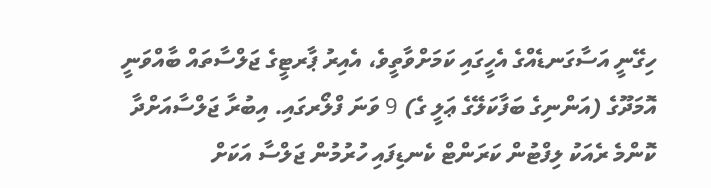ހިގޭނީ އަސާގަނޑެއްގެ އެހީގައި ކަމަށްވާތީވެ، އެއިރު ޕާރޓީގެ ޖަލްސާތައް ބާއްވަނީ އޮމަދޫގެ (އަންނިގެ ބަފާކަލޭގެ ޢަލީ ގެ) 9 ވަނަ ފްލޯރގައި. އިބުރާ ޖަލްސާއަށްދާ ކޮންމެ ރެއަކު ލިފްޓުން ކަރަންޓް ކެނޑިފައި ހުރުމުން ޖަލްސާ އަކަށް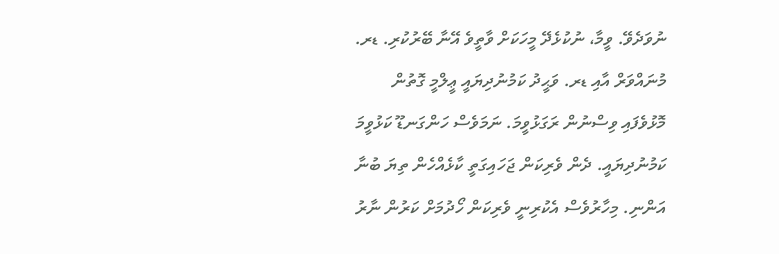ނުވަދެވޭ. ވީމާ، ނުކުޅެދޭ މީހަކަށް ވާތީވެ އޭނާ ބޭރުކުރި. ޑރ. މުނައްވަރް އާއި ޑރ. ވަޙީދު ކަމުނުދިޔައީ ޢީލްމީ ގޮތުން މޮޅުވެފައި ވިސްނުން ރަގަޅުވީމަ. ނަމަވެސް ހަންގަނޑޫ ކަޅުވީމަ ކަމުނުދިޔައީ. ދެން ވެރިކަން ޖަހައިގަތީ ކާޅެއްހެން ތިޔަ ބުނާ އަންނި. މިހާރުވެސް އެކުރިނީ ވެރިކަން ހޯދުމަށް ކަރުން ނާރު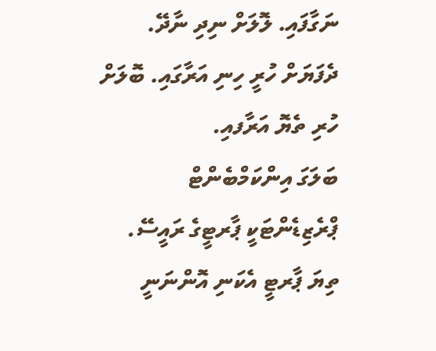ނަގާފައި. ލޮލަށް ނިދި ނާދޭ. ދެފަޔަށް ހުރީ ހިނި އަރާގައި. ބޮލަށް ހުރި ތެޔޮ އަރާފއި.
ބަލަގަ އިންކަމްބެންޓް ޕްރެޒިޑެންޓަކީ ޕާރޓީގެ ރައީސޭ. ތިޔަ ޕާރޓީ އެކަނި އޮންނަނީ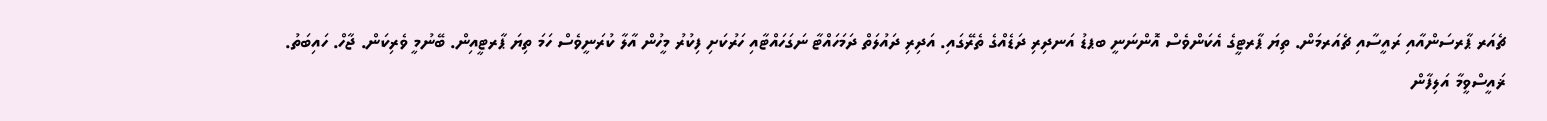ޗެއަރ ޕާރސަންއާއި ރައީސާއި ޗެއަރމަން. ތިޔަ ޕާރޓީގެ އެކަންވެސް އޮންނަނީ ބޕޑު އަނދިރި ދަޑެއްގެ ތެރޭގައި. އަދިރި ދައުލަތް ދަމަހައްޓާ ނަގަހައްޓާއި ހަރުކަށި ފިކުރު މީހުން އާލާ ކުރަނީވެސް ހަމަ ތިޔަ ޕާރޓީއިން. ބޭނުމީ ވެރިކަން. ޖާހް. ހައިބަތު.
ޜައީސްވީމާ އަލިފާން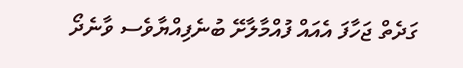ގަދެތް ޖަހާފަ އެއައް ފުއްމާލާށޭ ބުނެފިއްޔާވެސ ވާނެދޯ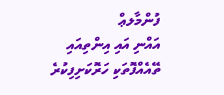ފުންމާލޢް
އައްނި އައި އިންތިއައި ތޭއެއްފޮތަކި ހަރޮކަށިފިކުރެ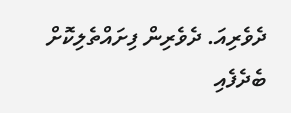ދެވެރިއަ. ދެވެރިން ފިށައްތެލިކޮށް ބެދެފެއި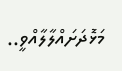މަޅޮދަށައްލާލާއްވީ..